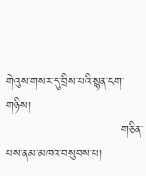གེའུས་གསར་དུ་བྲིས་པའི་སྙན་ངག་གཉིས།
                            གཅིན་པས་ནམ་མཁའ་བསུབས་པ།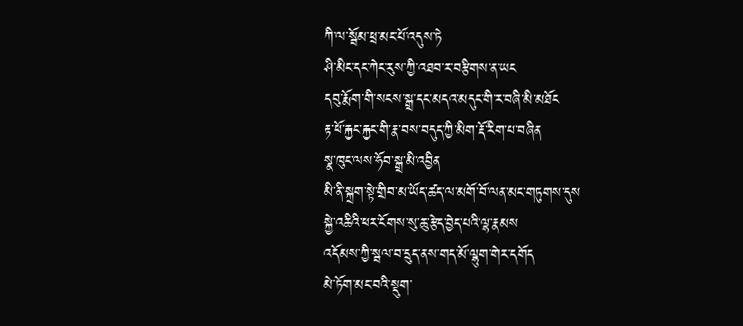ཀི་ལ་སྦོམ་ཕྲ་མང་པོ་འདུས་ཏེ
ཤི་མིང་དང་ཀེང་རུས་ཀྱི་འཐབ་ར་བརྩིགས་ན་ཡང
དབུ་རྨོག་གི་སངས་སྒྲ་དང་མདའ་མདུང་གི་ར་བཞི་མི་མཐོང
རྟ་ཕོ་རྐྱང་རྐྱང་གི་རྣ་བས་བདུད་ཀྱི་མིག་རྡོ་རིག་པ་བཞིན
སྣ་ཁུང་ལས་ཧོབ་སྒྲ་མི་འབྱིན
མི་ནི་སྐྲག་སྟེ་གྲིབ་མ་ཡོད་ཚད་ལ་མགོ་བོ་ལན་མང་གཏུགས་དུས
སྐྱེ་འཆིའི་ཕར་ངོགས་སུ་ཆུ་རྩེད་བྱེད་པའི་ལྷ་རྣམས
འདོམས་ཀྱི་སྦལ་བ་དྲུད་ནས་གད་མོ་ལྷུག་གེར་དགོད
མེ་ཏོག་མང་བའི་སྡུག་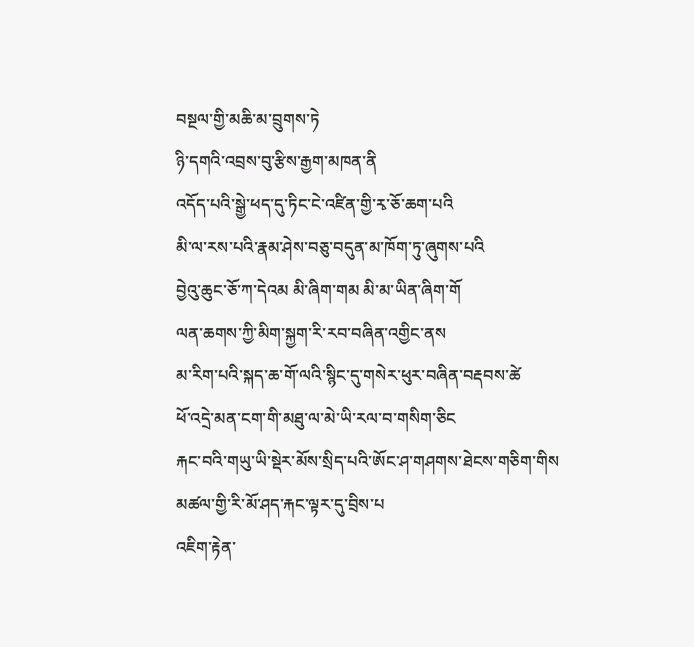བསྔལ་གྱི་མཆི་མ་བྲུགས་ཏེ
ཉི་དགའི་འབྲས་བུ་རྩིས་རྒྱག་མཁན་ནི
འདོད་པའི་སྒྱེ་ཕད་དུ་ཏིང་ངེ་འཛིན་གྱི་རྭ་ཅོ་ཆག་པའི
མི་ལ་རས་པའི་རྣམ་ཤེས་བཅུ་བདུན་མ་ཁོག་ཏུ་ཞུགས་པའི
བྱེའུ་ཆུང་ཅོ་ཀ་དེའམ མི་ཞིག་གམ མི་མ་ཡིན་ཞིག་གོ
ལན་ཆགས་ཀྱི་མིག་སྐྱག་རི་རབ་བཞིན་འགྱིང་ནས
མ་རིག་པའི་སྐད་ཆ་གོ་ལའི་སྙིང་དུ་གསེར་ཕུར་བཞིན་བརྡབས་ཚེ
ཕོ་འདྲེ་མན་ངག་གི་མཐུ་ལ་མེ་ཡི་རལ་བ་གསིག་ཅིང
རྐང་བའི་གཡུ་ཡི་སྡེར་མོས་སྲིད་པའི་ཨོང་ཤ་གཤགས་ཐེངས་གཅིག་གིས
མཚལ་གྱི་རི་མོ་ཤད་རྐང་ལྟར་དུ་བྲིས་པ
འཇིག་རྟེན་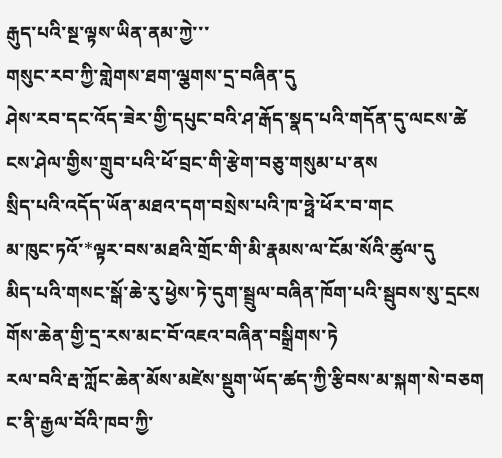རྒུད་པའི་སྔ་ལྟས་ཡིན་ནམ་ཀྱེ་་་
གསུང་རབ་ཀྱི་གླེགས་ཐག་ལྕགས་དྲ་བཞིན་དུ
ཤེས་རབ་དང་འོད་ཟེར་གྱི་དཔུང་བའི་ཤ་རྒོད་སྣད་པའི་གདོན་དུ་ལངས་ཚེ
ངས་ཤེལ་གྱིས་གྲུབ་པའི་ཕོ་བྲང་གི་རྩེག་བཅུ་གསུམ་པ་ནས
སྲིད་པའི་འདོད་ཡོན་མཐའ་དག་བསྲེས་པའི་ཁ་ཧྥེ་ཕོར་བ་གང
མ་ཁུང་ཏའོ་*ལྟར་བས་མཐའི་གྲོང་གི་མི་རྣམས་ལ་ངོམ་སོའི་ཚུལ་དུ
མིད་པའི་གསང་སྒོ་ཆེ་རུ་ཕྱེས་ཏེ་དུག་སྦྲུལ་བཞིན་ཁོག་པའི་སྦུབས་སུ་དྲངས
གོས་ཆེན་གྱི་དྲ་རས་མང་བོ་འཇའ་བཞིན་བསྒྲིགས་ཏེ
རལ་བའི་རྦ་ཀློང་ཆེན་མོས་མཛེས་སྡུག་ཡོད་ཚད་ཀྱི་རྩིབས་མ་སྐག་སེ་བཅག
ང་ནི་རྒྱལ་བོའི་ཁབ་ཀྱི་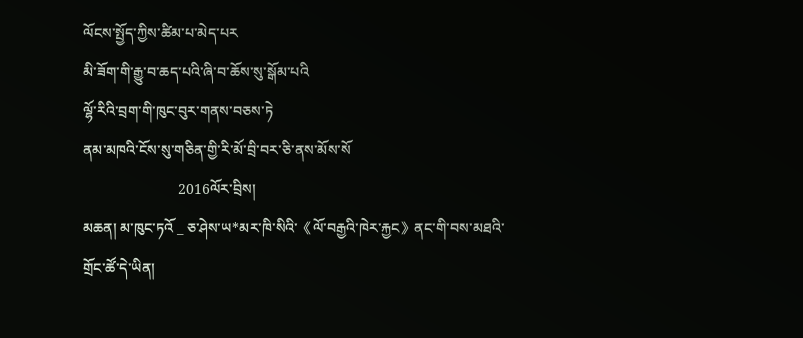ལོངས་སྤྱོད་ཀྱིས་ཚིམ་པ་མེད་པར
མི་ཟོག་གི་རྒྱུ་བ་ཆད་པའི་ཞི་བ་ཆོས་སུ་སྒོམ་པའི
ལྷོ་རིའི་བྲག་གི་ཁུང་བུར་གནས་བཅས་ཏེ
ནམ་མཁའི་ངོས་སུ་གཅིན་གྱི་རི་མོ་བྲི་བར་ཅི་ནས་མོས་སོ
                          2016ལོར་བྲིས།
མཆན། མ་ཁུང་ཏའོ _ ཅ་ཤེས་ཡ*མར་ཁི་སིའི་《ལོ་བརྒྱའི་ཁེར་རྐྱང》ནང་གི་བས་མཐའི་གྲོང་ཚོ་དེ་ཡིན།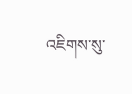འཇིགས་སུ་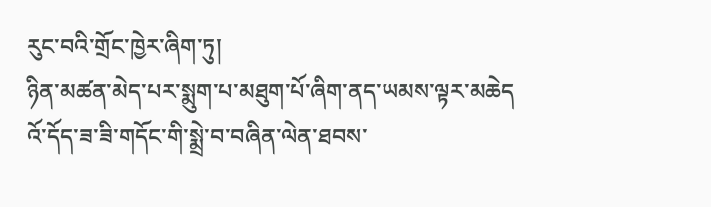རུང་བའི་གྲོང་ཁྱེར་ཞིག་ཏུ།
ཉིན་མཚན་མེད་པར་སྨུག་པ་མཐུག་པོ་ཞིག་ནད་ཡམས་ལྟར་མཆེད
འོ་དོད་ཟ་ཟི་གདོང་གི་སྨྲེ་བ་བཞིན་ལེན་ཐབས་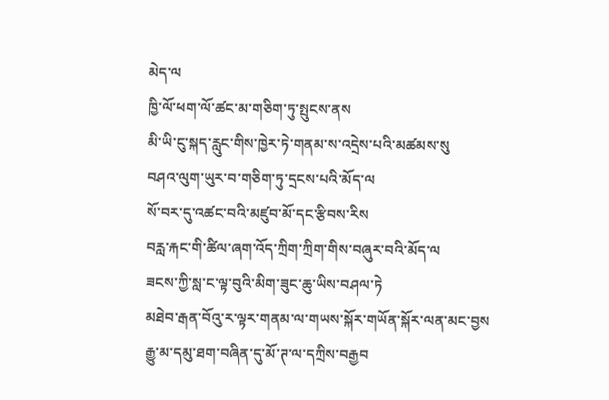མེད་ལ
ཁྱི་ལོ་ཕག་ལོ་ཚང་མ་གཅིག་ཏུ་སྤུངས་ནས
མི་ཡི་ངུ་སྐད་རླུང་གིས་ཁྱེར་ཏེ་གནམ་ས་འདྲེས་པའི་མཚམས་སུ
བཤའ་ལུག་ཡུར་བ་གཅིག་ཏུ་དྲངས་པའི་མོད་ལ
སོ་བར་དུ་འཚང་བའི་མཛུབ་མོ་དང་རྩིབས་རིས
བརླ་རྐང་གི་ཚིལ་ཞག་འོད་ཀྲིག་ཀྲིག་གིས་བཞུར་བའི་མོད་ལ
ཟངས་ཀྱི་སླ་ང་ལྟ་བུའི་མིག་ཟུང་ཆུ་ཡིས་བཤལ་ཏེ
མཐེབ་རྒན་བོའུ་ར་ལྟར་གནམ་ལ་གཡས་སྐོར་གཡོན་སྐོར་ལན་མང་བྱས
རྒྱུ་མ་དམུ་ཐག་བཞིན་དུ་མོ་ཊ་ལ་དཀྲིས་བརྒྱབ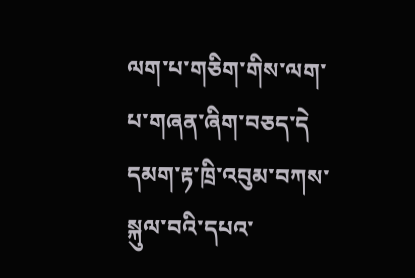ལག་པ་གཅིག་གིས་ལག་པ་གཞན་ཞིག་བཅད་དེ
དམག་རྟ་ཁྲི་འབུམ་བཀས་སྐུལ་བའི་དཔའ་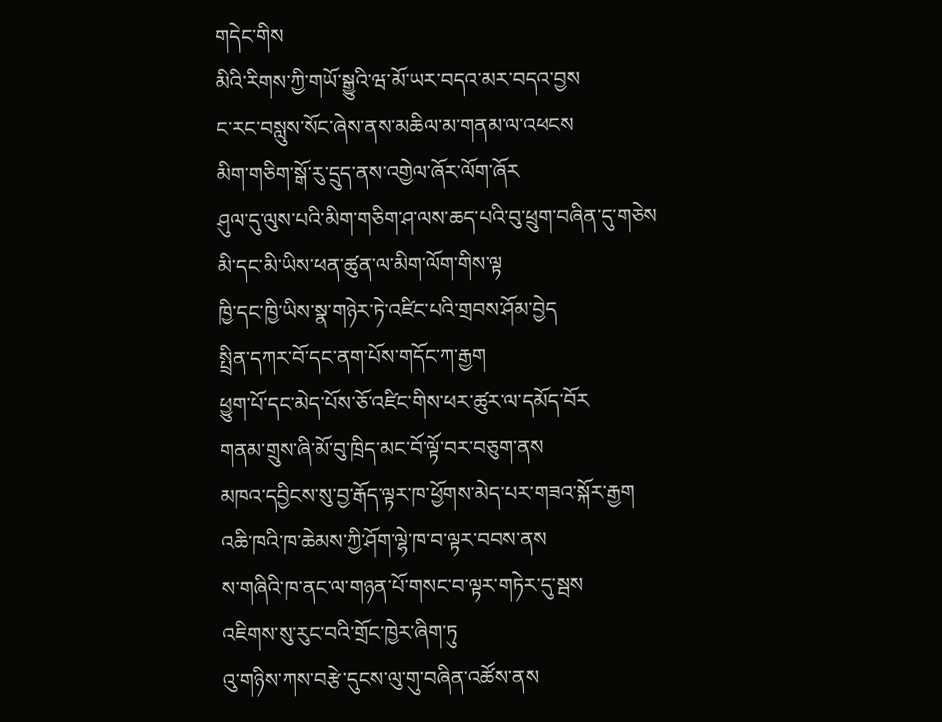གདེང་གིས
མིའི་རིགས་ཀྱི་གཡོ་སྒྱུའི་ཝ་མོ་ཡར་བདའ་མར་བདའ་བྱས
ང་རང་བསླུས་སོང་ཞེས་ནས་མཆིལ་མ་གནམ་ལ་འཕངས
མིག་གཅིག་སྒོ་རུ་དྲུད་ནས་འགྱེལ་ཞོར་ལོག་ཞོར
ཤུལ་དུ་ལུས་པའི་མིག་གཅིག་ཤ་ལས་ཆད་པའི་བུ་ཕྲུག་བཞིན་དུ་གཅེས
མི་དང་མི་ཡིས་ཕན་ཚུན་ལ་མིག་ལོག་གིས་ལྟ
ཁྱི་དང་ཁྱི་ཡིས་སྣ་གཉེར་ཏེ་འཛིང་པའི་གྲབས་ཤོམ་བྱེད
སྤྲིན་དཀར་བོ་དང་ནག་པོས་གདོང་ཀ་རྒྱག
ཕྱུག་པོ་དང་མེད་པོས་ཅོ་འཛིང་གིས་ཕར་ཚུར་ལ་དམོད་བོར
གནམ་གྲུས་ཞི་མོ་བུ་ཁྲིད་མང་བོ་ལྟོ་བར་བཅུག་ནས
མཁའ་དབྱིངས་སུ་བྱ་རྒོད་ལྟར་ཁ་ཕྱོགས་མེད་པར་གཟའ་སྐོར་རྒྱག
འཆི་ཁའི་ཁ་ཆེམས་ཀྱི་ཤོག་ལྷེ་ཁ་བ་ལྟར་བབས་ནས
ས་གཞིའི་ཁ་ནང་ལ་གཉན་པོ་གསང་བ་ལྟར་གཏེར་དུ་སྦས
འཇིགས་སུ་རུང་བའི་གྲོང་ཁྱེར་ཞིག་ཏུ
འུ་གཉིས་ཀས་བརྩེ་དུངས་ལུ་གུ་བཞིན་འཚོས་ནས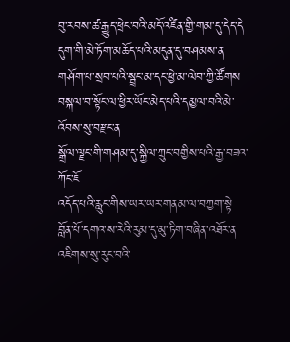བུ་རབས་ཚ་རྒྱུད་ཕྲེང་བའི་མདོ་འཛིན་གྱི་གམ་དུ་དེད་དེ
དུག་གི་མེ་ཏོག་མཆོད་པའི་མདུན་དུ་བཤམས་ན
གཤོག་པ་སྲབ་པའི་སྦྲང་མ་དང་ཕྱེ་མ་ལེབ་ཀྱི་ཚོགས
བསྐལ་བ་སྟོང་ལ་ཕྱིར་ཡོང་མེད་པའི་དམྱལ་བའི་མེ་འོབས་སུ་བརྫང་ན
སྒྲོལ་ལྗང་གི་གཤམ་དུ་སྐྱིལ་ཀྲུང་བགྱིས་པའི་རྒྱ་བཟའ་ཀོང་ཇོ
འདོད་པའི་རླུང་གིས་ཡར་ཡར་གནམ་ལ་བཀྱག་སྟེ
བློན་པོ་དགའ་ས་རེའི་རུམ་དུ་མུ་ཏིག་བཞིན་འཐོར་ན
འཇིགས་སུ་རུང་བའི་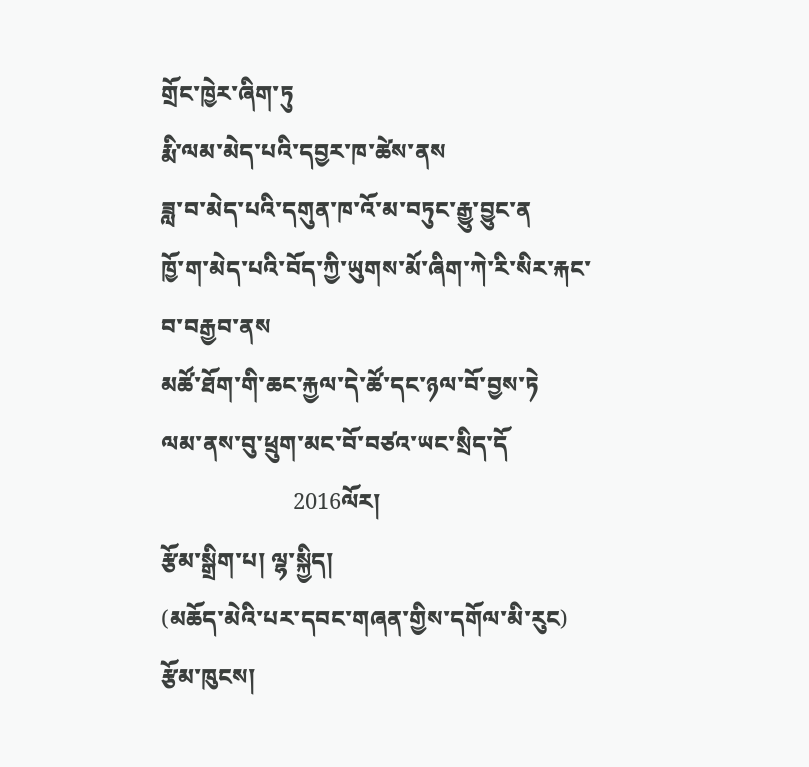གྲོང་ཁྱེར་ཞིག་ཏུ
རྨི་ལམ་མེད་པའི་དབྱར་ཁ་ཚེས་ནས
ཟླ་བ་མེད་པའི་དགུན་ཁ་འོ་མ་བཏུང་རྒྱུ་བྱུང་ན
ཁྱོ་ག་མེད་པའི་བོད་ཀྱི་ཡུགས་མོ་ཞིག་ཀེ་རི་སིར་རྐང་བ་བརྒྱབ་ནས
མཚོ་ཐོག་གི་ཆང་རྐྱལ་དེ་ཚོ་དང་ཉལ་བོ་བྱས་ཏེ
ལམ་ནས་བུ་ཕྲུག་མང་བོ་བཙའ་ཡང་སྲིད་དོ
                       2016ལོར།
རྩོམ་སྒྲིག་པ། ལྷ་སྐྱིད།
(མཆོད་མེའི་པར་དབང་གཞན་གྱིས་དགོལ་མི་རུང)
རྩོམ་ཁུངས།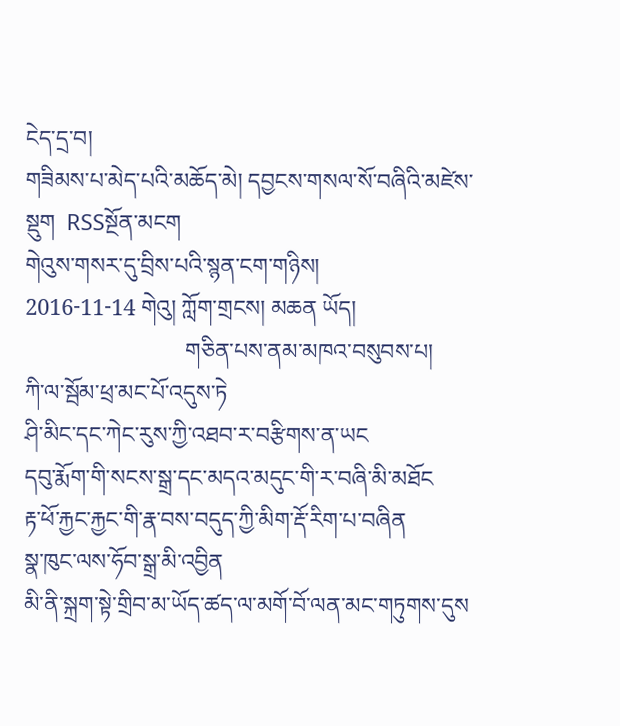ངེད་དྲ་བ།
གཟིམས་པ་མེད་པའི་མཆོད་མེ། དབྱངས་གསལ་སོ་བཞིའི་མཛེས་སྡུག  RSSསྔོན་མངག
གེའུས་གསར་དུ་བྲིས་པའི་སྙན་ངག་གཉིས།
2016-11-14 གེའུ། ཀློག་གྲངས། མཆན ཡོད།
                            གཅིན་པས་ནམ་མཁའ་བསུབས་པ།
ཀི་ལ་སྦོམ་ཕྲ་མང་པོ་འདུས་ཏེ
ཤི་མིང་དང་ཀེང་རུས་ཀྱི་འཐབ་ར་བརྩིགས་ན་ཡང
དབུ་རྨོག་གི་སངས་སྒྲ་དང་མདའ་མདུང་གི་ར་བཞི་མི་མཐོང
རྟ་ཕོ་རྐྱང་རྐྱང་གི་རྣ་བས་བདུད་ཀྱི་མིག་རྡོ་རིག་པ་བཞིན
སྣ་ཁུང་ལས་ཧོབ་སྒྲ་མི་འབྱིན
མི་ནི་སྐྲག་སྟེ་གྲིབ་མ་ཡོད་ཚད་ལ་མགོ་བོ་ལན་མང་གཏུགས་དུས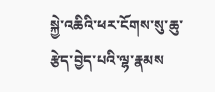སྐྱེ་འཆིའི་ཕར་ངོགས་སུ་ཆུ་རྩེད་བྱེད་པའི་ལྷ་རྣམས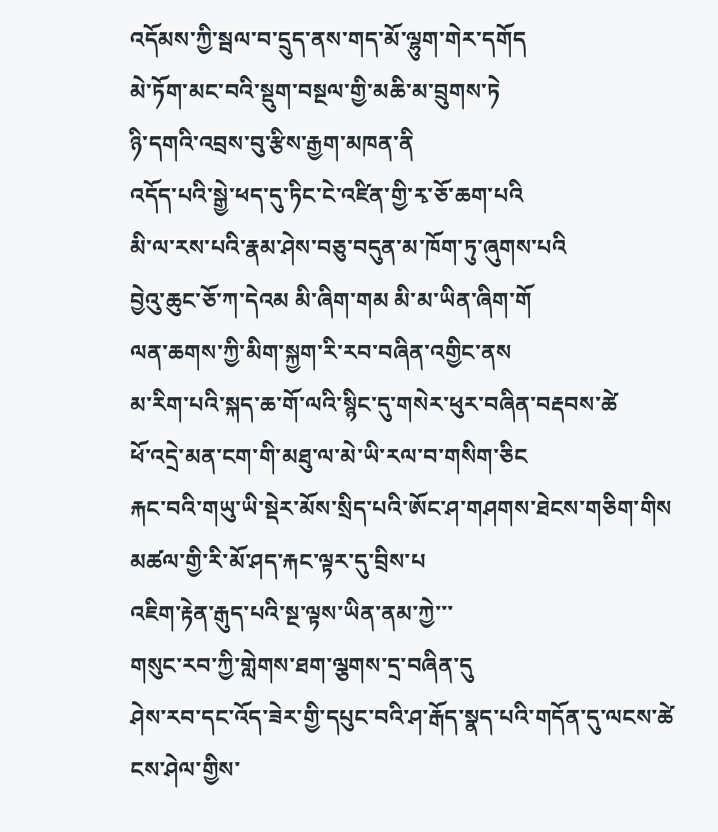འདོམས་ཀྱི་སྦལ་བ་དྲུད་ནས་གད་མོ་ལྷུག་གེར་དགོད
མེ་ཏོག་མང་བའི་སྡུག་བསྔལ་གྱི་མཆི་མ་བྲུགས་ཏེ
ཉི་དགའི་འབྲས་བུ་རྩིས་རྒྱག་མཁན་ནི
འདོད་པའི་སྒྱེ་ཕད་དུ་ཏིང་ངེ་འཛིན་གྱི་རྭ་ཅོ་ཆག་པའི
མི་ལ་རས་པའི་རྣམ་ཤེས་བཅུ་བདུན་མ་ཁོག་ཏུ་ཞུགས་པའི
བྱེའུ་ཆུང་ཅོ་ཀ་དེའམ མི་ཞིག་གམ མི་མ་ཡིན་ཞིག་གོ
ལན་ཆགས་ཀྱི་མིག་སྐྱག་རི་རབ་བཞིན་འགྱིང་ནས
མ་རིག་པའི་སྐད་ཆ་གོ་ལའི་སྙིང་དུ་གསེར་ཕུར་བཞིན་བརྡབས་ཚེ
ཕོ་འདྲེ་མན་ངག་གི་མཐུ་ལ་མེ་ཡི་རལ་བ་གསིག་ཅིང
རྐང་བའི་གཡུ་ཡི་སྡེར་མོས་སྲིད་པའི་ཨོང་ཤ་གཤགས་ཐེངས་གཅིག་གིས
མཚལ་གྱི་རི་མོ་ཤད་རྐང་ལྟར་དུ་བྲིས་པ
འཇིག་རྟེན་རྒུད་པའི་སྔ་ལྟས་ཡིན་ནམ་ཀྱེ་་་
གསུང་རབ་ཀྱི་གླེགས་ཐག་ལྕགས་དྲ་བཞིན་དུ
ཤེས་རབ་དང་འོད་ཟེར་གྱི་དཔུང་བའི་ཤ་རྒོད་སྣད་པའི་གདོན་དུ་ལངས་ཚེ
ངས་ཤེལ་གྱིས་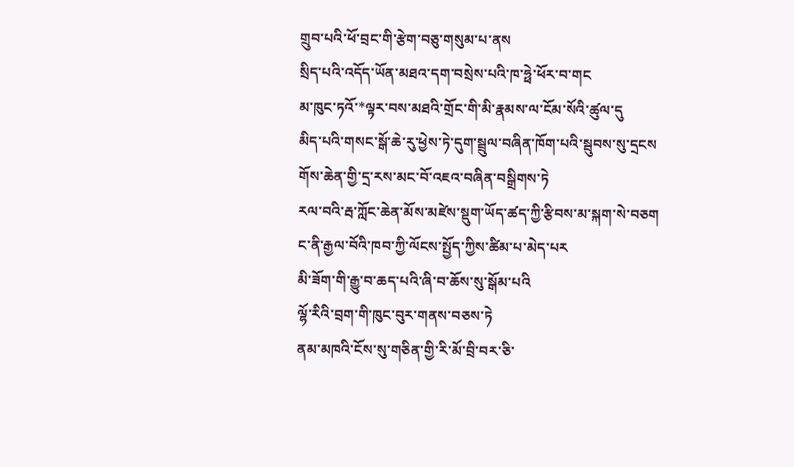གྲུབ་པའི་ཕོ་བྲང་གི་རྩེག་བཅུ་གསུམ་པ་ནས
སྲིད་པའི་འདོད་ཡོན་མཐའ་དག་བསྲེས་པའི་ཁ་ཧྥེ་ཕོར་བ་གང
མ་ཁུང་ཏའོ་*ལྟར་བས་མཐའི་གྲོང་གི་མི་རྣམས་ལ་ངོམ་སོའི་ཚུལ་དུ
མིད་པའི་གསང་སྒོ་ཆེ་རུ་ཕྱེས་ཏེ་དུག་སྦྲུལ་བཞིན་ཁོག་པའི་སྦུབས་སུ་དྲངས
གོས་ཆེན་གྱི་དྲ་རས་མང་བོ་འཇའ་བཞིན་བསྒྲིགས་ཏེ
རལ་བའི་རྦ་ཀློང་ཆེན་མོས་མཛེས་སྡུག་ཡོད་ཚད་ཀྱི་རྩིབས་མ་སྐག་སེ་བཅག
ང་ནི་རྒྱལ་བོའི་ཁབ་ཀྱི་ལོངས་སྤྱོད་ཀྱིས་ཚིམ་པ་མེད་པར
མི་ཟོག་གི་རྒྱུ་བ་ཆད་པའི་ཞི་བ་ཆོས་སུ་སྒོམ་པའི
ལྷོ་རིའི་བྲག་གི་ཁུང་བུར་གནས་བཅས་ཏེ
ནམ་མཁའི་ངོས་སུ་གཅིན་གྱི་རི་མོ་བྲི་བར་ཅི་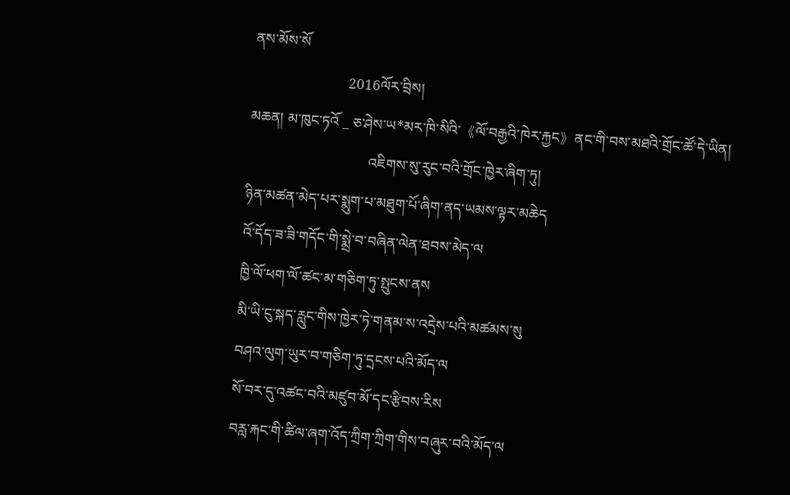ནས་མོས་སོ
                          2016ལོར་བྲིས།
མཆན། མ་ཁུང་ཏའོ _ ཅ་ཤེས་ཡ*མར་ཁི་སིའི་《ལོ་བརྒྱའི་ཁེར་རྐྱང》ནང་གི་བས་མཐའི་གྲོང་ཚོ་དེ་ཡིན།
                                 འཇིགས་སུ་རུང་བའི་གྲོང་ཁྱེར་ཞིག་ཏུ།
ཉིན་མཚན་མེད་པར་སྨུག་པ་མཐུག་པོ་ཞིག་ནད་ཡམས་ལྟར་མཆེད
འོ་དོད་ཟ་ཟི་གདོང་གི་སྨྲེ་བ་བཞིན་ལེན་ཐབས་མེད་ལ
ཁྱི་ལོ་ཕག་ལོ་ཚང་མ་གཅིག་ཏུ་སྤུངས་ནས
མི་ཡི་ངུ་སྐད་རླུང་གིས་ཁྱེར་ཏེ་གནམ་ས་འདྲེས་པའི་མཚམས་སུ
བཤའ་ལུག་ཡུར་བ་གཅིག་ཏུ་དྲངས་པའི་མོད་ལ
སོ་བར་དུ་འཚང་བའི་མཛུབ་མོ་དང་རྩིབས་རིས
བརླ་རྐང་གི་ཚིལ་ཞག་འོད་ཀྲིག་ཀྲིག་གིས་བཞུར་བའི་མོད་ལ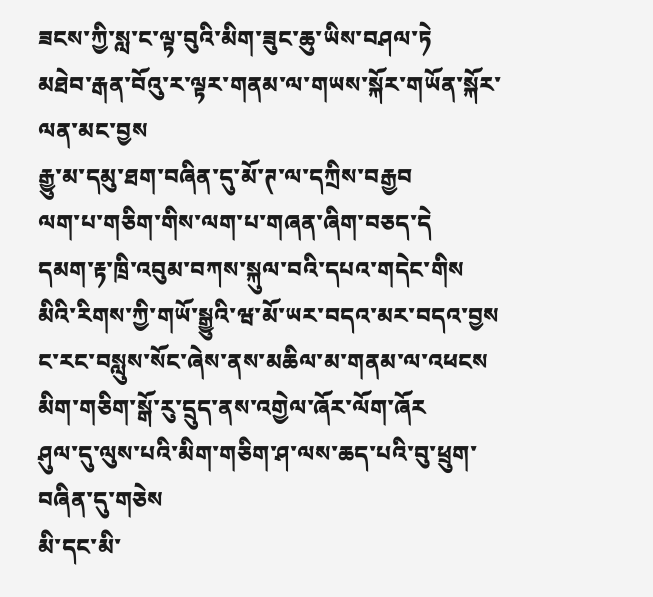ཟངས་ཀྱི་སླ་ང་ལྟ་བུའི་མིག་ཟུང་ཆུ་ཡིས་བཤལ་ཏེ
མཐེབ་རྒན་བོའུ་ར་ལྟར་གནམ་ལ་གཡས་སྐོར་གཡོན་སྐོར་ལན་མང་བྱས
རྒྱུ་མ་དམུ་ཐག་བཞིན་དུ་མོ་ཊ་ལ་དཀྲིས་བརྒྱབ
ལག་པ་གཅིག་གིས་ལག་པ་གཞན་ཞིག་བཅད་དེ
དམག་རྟ་ཁྲི་འབུམ་བཀས་སྐུལ་བའི་དཔའ་གདེང་གིས
མིའི་རིགས་ཀྱི་གཡོ་སྒྱུའི་ཝ་མོ་ཡར་བདའ་མར་བདའ་བྱས
ང་རང་བསླུས་སོང་ཞེས་ནས་མཆིལ་མ་གནམ་ལ་འཕངས
མིག་གཅིག་སྒོ་རུ་དྲུད་ནས་འགྱེལ་ཞོར་ལོག་ཞོར
ཤུལ་དུ་ལུས་པའི་མིག་གཅིག་ཤ་ལས་ཆད་པའི་བུ་ཕྲུག་བཞིན་དུ་གཅེས
མི་དང་མི་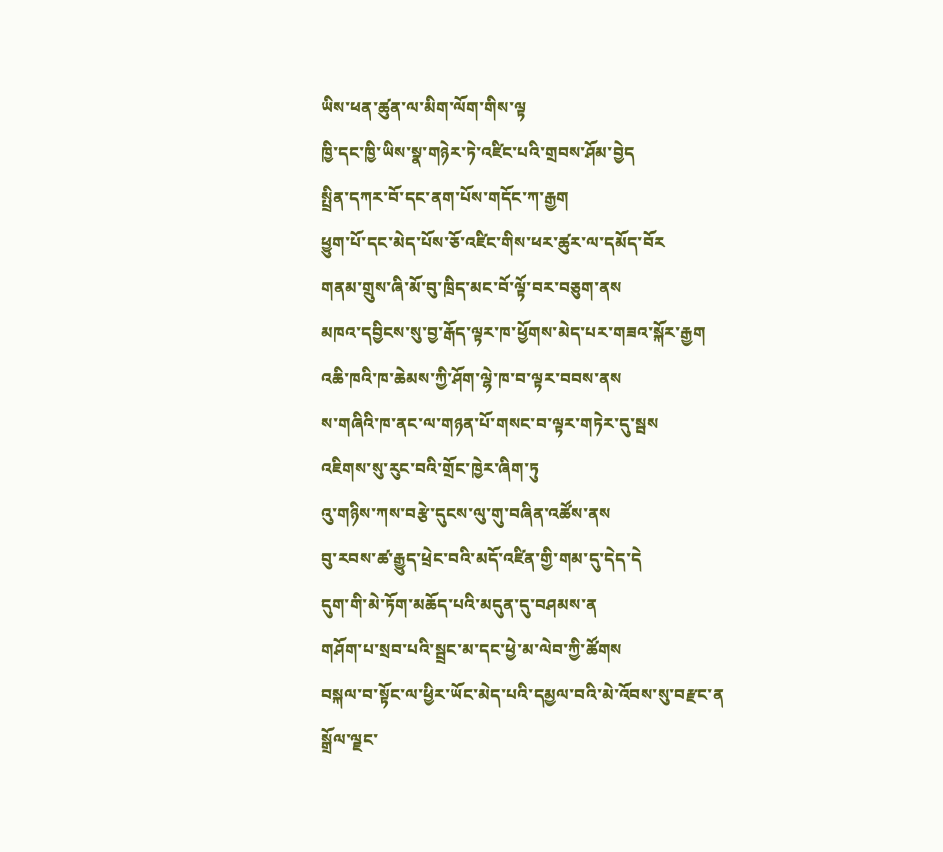ཡིས་ཕན་ཚུན་ལ་མིག་ལོག་གིས་ལྟ
ཁྱི་དང་ཁྱི་ཡིས་སྣ་གཉེར་ཏེ་འཛིང་པའི་གྲབས་ཤོམ་བྱེད
སྤྲིན་དཀར་བོ་དང་ནག་པོས་གདོང་ཀ་རྒྱག
ཕྱུག་པོ་དང་མེད་པོས་ཅོ་འཛིང་གིས་ཕར་ཚུར་ལ་དམོད་བོར
གནམ་གྲུས་ཞི་མོ་བུ་ཁྲིད་མང་བོ་ལྟོ་བར་བཅུག་ནས
མཁའ་དབྱིངས་སུ་བྱ་རྒོད་ལྟར་ཁ་ཕྱོགས་མེད་པར་གཟའ་སྐོར་རྒྱག
འཆི་ཁའི་ཁ་ཆེམས་ཀྱི་ཤོག་ལྷེ་ཁ་བ་ལྟར་བབས་ནས
ས་གཞིའི་ཁ་ནང་ལ་གཉན་པོ་གསང་བ་ལྟར་གཏེར་དུ་སྦས
འཇིགས་སུ་རུང་བའི་གྲོང་ཁྱེར་ཞིག་ཏུ
འུ་གཉིས་ཀས་བརྩེ་དུངས་ལུ་གུ་བཞིན་འཚོས་ནས
བུ་རབས་ཚ་རྒྱུད་ཕྲེང་བའི་མདོ་འཛིན་གྱི་གམ་དུ་དེད་དེ
དུག་གི་མེ་ཏོག་མཆོད་པའི་མདུན་དུ་བཤམས་ན
གཤོག་པ་སྲབ་པའི་སྦྲང་མ་དང་ཕྱེ་མ་ལེབ་ཀྱི་ཚོགས
བསྐལ་བ་སྟོང་ལ་ཕྱིར་ཡོང་མེད་པའི་དམྱལ་བའི་མེ་འོབས་སུ་བརྫང་ན
སྒྲོལ་ལྗང་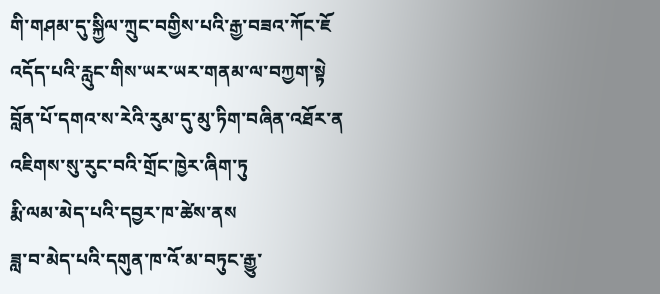གི་གཤམ་དུ་སྐྱིལ་ཀྲུང་བགྱིས་པའི་རྒྱ་བཟའ་ཀོང་ཇོ
འདོད་པའི་རླུང་གིས་ཡར་ཡར་གནམ་ལ་བཀྱག་སྟེ
བློན་པོ་དགའ་ས་རེའི་རུམ་དུ་མུ་ཏིག་བཞིན་འཐོར་ན
འཇིགས་སུ་རུང་བའི་གྲོང་ཁྱེར་ཞིག་ཏུ
རྨི་ལམ་མེད་པའི་དབྱར་ཁ་ཚེས་ནས
ཟླ་བ་མེད་པའི་དགུན་ཁ་འོ་མ་བཏུང་རྒྱུ་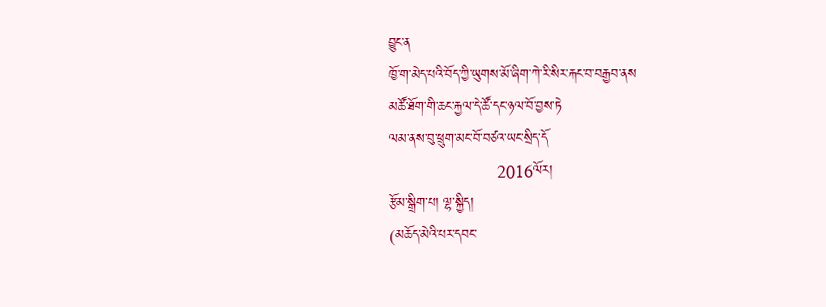བྱུང་ན
ཁྱོ་ག་མེད་པའི་བོད་ཀྱི་ཡུགས་མོ་ཞིག་ཀེ་རི་སིར་རྐང་བ་བརྒྱབ་ནས
མཚོ་ཐོག་གི་ཆང་རྐྱལ་དེ་ཚོ་དང་ཉལ་བོ་བྱས་ཏེ
ལམ་ནས་བུ་ཕྲུག་མང་བོ་བཙའ་ཡང་སྲིད་དོ
                       2016ལོར།
རྩོམ་སྒྲིག་པ། ལྷ་སྐྱིད།
(མཆོད་མེའི་པར་དབང་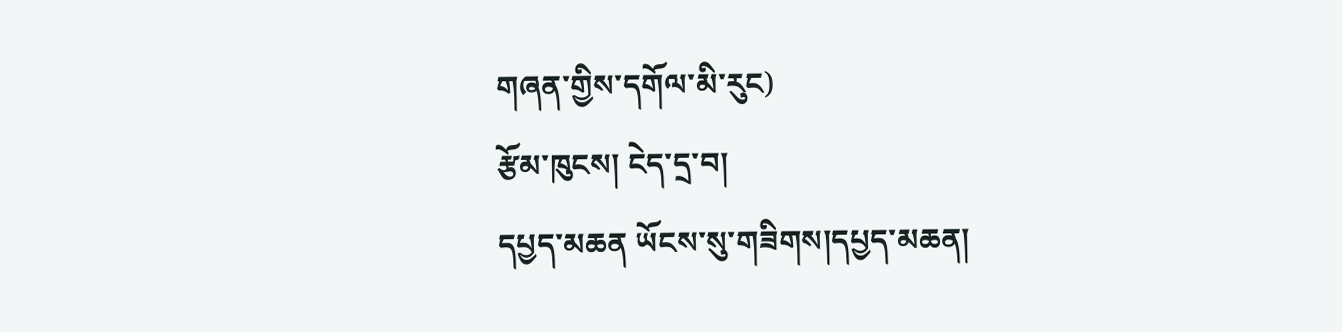གཞན་གྱིས་དགོལ་མི་རུང)
རྩོམ་ཁུངས། ངེད་དྲ་བ།
དཔྱད་མཆན ཡོངས་སུ་གཟིགས།དཔྱད་མཆན།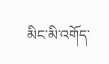མིང་མི་འགོད་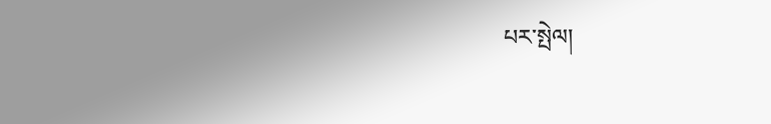པར་སྤེལ།